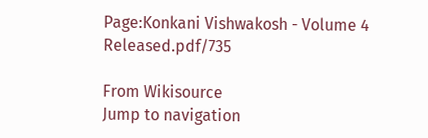Page:Konkani Vishwakosh - Volume 4 Released.pdf/735

From Wikisource
Jump to navigation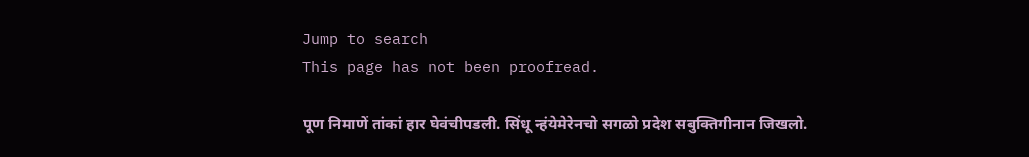Jump to search
This page has not been proofread.

पूण निमाणें तांकां हार घेवंचीपडली. सिंधू न्हंयेमेरेनचो सगळो प्रदेश सबुक्तिगीनान जिखलो.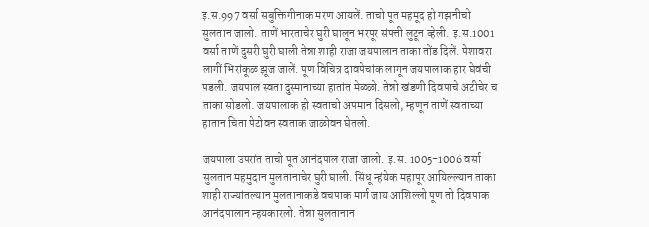इ.स.997 वर्सा सबुक्तिगीनाक मरण आयलें. ताचो पूत महमूद हो गझनीचो सुलतान जालो. ताणें भारताचेर घुरी घालून भरपूर संपत्ती लुटून व्हेली. इ.स.1001 वर्सा ताणें दुसरी घुरी घाली तेन्ना शाही राजा जयपालान ताका तोंड दिलें. पेशावरा लागीं भिरांकूळ झूज जालें. पूण विचित्र दावपेचांक लागून जयपालाक हार घेवंची पडली. जयपाल स्वता दुस्मानाच्या हातांत मेळ्ळो. तेन्नो खंडणी दिवपाचे अटीचेर च ताका सोडलो. जयपालाक हो स्वताचो अपमान दिसलो, म्हणून ताणें स्वताच्या हातान चिता पेटोवन स्वताक जाळोवन घेतलो.

जयपाला उपरांत ताचो पूत आनंदपाल राजा जालो. इ.स. 1005-1006 वर्सा सुलतान महमुदान मुलतानाचेर घुरी घाली. सिंधू न्हंयेक महापूर आयिल्ल्यान ताका शाही राज्यांतल्यान मुलतानाकडे वचपाक मार्ग जाय आशिल्लो पूण तो दिवपाक आनंदपालान न्हयकारलो. तेन्ना सुलतानान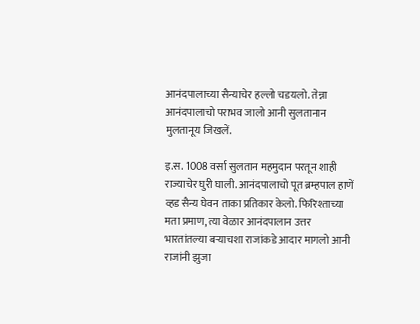आनंदपालाच्या सैन्याचेर हल्लो चडयलो. तेन्ना आनंदपालाचो पराभव जालो आनी सुलतानान मुलतानूय जिखलें.

इ.स. 1008 वर्सा सुलतान महमुदान परतून शाही राज्याचेर घुरी घाली. आनंदपालाचो पूत ब्रम्हपाल हाणें व्हड सैन्य घेवन ताका प्रतिकार केलो. फिरिश्ताच्या मता प्रमाण, त्या वेळार आनंदपालान उत्तर भारतांतल्या बऱ्याचशा राजांकडे आदार मागलो आनी राजांनी झुजा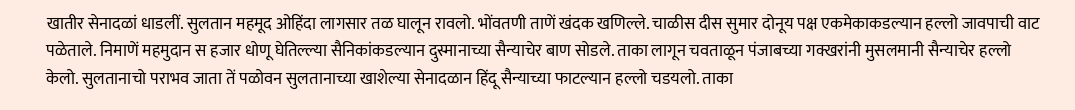खातीर सेनादळां धाडलीं. सुलतान महमूद ओहिंदा लागसार तळ घालून रावलो. भोंवतणी ताणें खंदक खणिल्ले. चाळीस दीस सुमार दोनूय पक्ष एकमेकाकडल्यान हल्लो जावपाची वाट पळेताले. निमाणें महमुदान स हजार धोणू घेतिल्ल्या सैनिकांकडल्यान दुस्मानाच्या सैन्याचेर बाण सोडले. ताका लागून चवताळून पंजाबच्या गक्खरांनी मुसलमानी सैन्याचेर हल्लो केलो. सुलतानाचो पराभव जाता तें पळोवन सुलतानाच्या खाशेल्या सेनादळान हिंदू सैन्याच्या फाटल्यान हल्लो चडयलो. ताका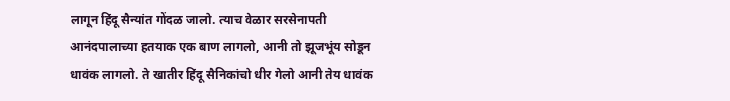लागून हिंदू सैन्यांत गोंदळ जालो. त्याच वेळार सरसेनापती आनंदपालाच्या हतयाक एक बाण लागलो, आनी तो झूजभूंय सोडून धावंक लागलो. ते खातीर हिंदू सैनिकांचो धीर गेलो आनी तेय धावंक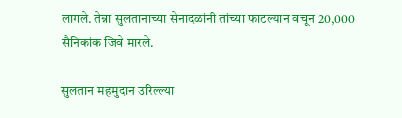लागले. तेन्ना सुलतानाच्या सेनादळांनी तांच्या फाटल्यान वचून 20,000 सैनिकांक जिवे मारले.

सुलतान महमुदान उरिल्ल्या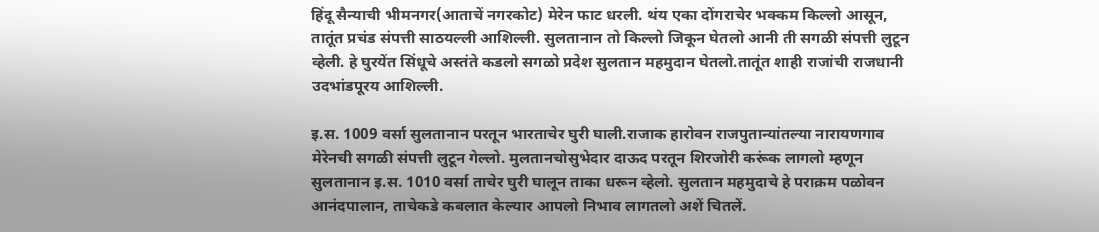हिंदू सैन्याची भीमनगर(आताचें नगरकोट) मेरेन फाट धरली. थंय एका दोंगराचेर भक्कम किल्लो आसून, तातूंत प्रचंड संपत्ती साठयल्ली आशिल्ली. सुलतानान तो किल्लो जिकून घेतलो आनी ती सगळी संपत्ती लुटून व्हेली. हे घुरयेंत सिंधूचे अस्तंते कडलो सगळो प्रदेश सुलतान महमुदान घेतलो.तातूंत शाही राजांची राजधानी उदभांडपूरय आशिल्ली.

इ.स. 1009 वर्सा सुलतानान परतून भारताचेर घुरी घाली.राजाक हारोवन राजपुतान्यांतल्या नारायणगाव मेरेनची सगळी संपत्ती लुटून गेल्लो. मुलतानचोसुभेदार दाऊद परतून शिरजोरी करूंक लागलो म्हणून सुलतानान इ.स. 1010 वर्सा ताचेर घुरी घालून ताका धरून व्हेलो. सुलतान महमुदाचे हे पराक्रम पळोवन आनंदपालान, ताचेकडे कबलात केल्यार आपलो निभाव लागतलो अशें चितलें.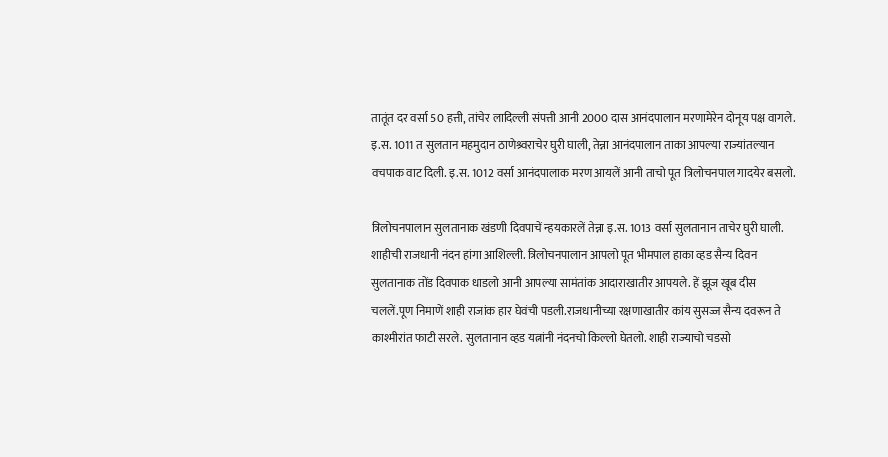तातूंत दर वर्सा 50 हत्ती, तांचेर लादिल्ली संपत्ती आनी 2000 दास आनंदपालान मरणामेरेन दोनूय पक्ष वागले. इ.स. 1011 त सुलतान महमुदान ठाणेश्र्वराचेर घुरी घाली, तेन्ना आनंदपालान ताका आपल्या राज्यांतल्यान वचपाक वाट दिली. इ.स. 1012 वर्सा आनंदपालाक मरण आयलें आनी ताचो पूत त्रिलोचनपाल गादयेर बसलो.

त्रिलोचनपालान सुलतानाक खंडणी दिवपाचें न्हयकारलें तेन्ना इ.स. 1013 वर्सा सुलतानान ताचेर घुरी घाली. शाहीची राजधानी नंदन हांगा आशिल्ली. त्रिलोचनपालान आपलो पूत भीमपाल हाका व्हड सैन्य दिवन सुलतानाक तोंड दिवपाक धाडलो आनी आपल्या सामंतांक आदाराखातीर आपयले. हें झूज खूब दीस चललें.पूण निमाणें शाही राजांक हार घेवंची पडली.राजधानीच्या रक्षणाखातीर कांय सुसज्ज सैन्य दवरून ते काश्मीरांत फाटी सरले. सुलतानान व्हड यत्नांनी नंदनचो किल्लो घेतलो. शाही राज्याचो चडसो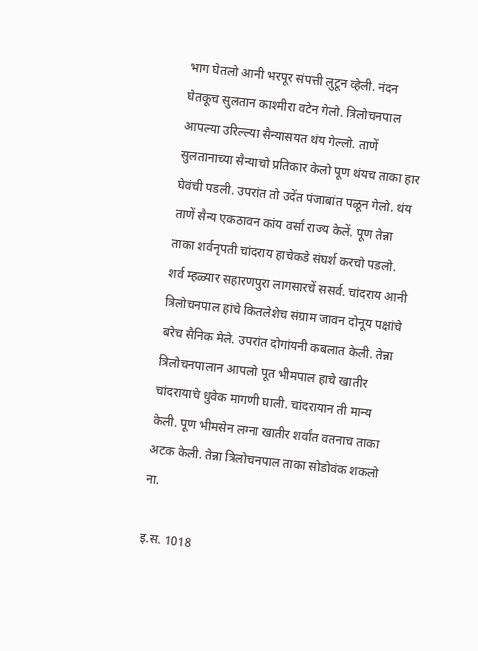भाग घेतलो आनी भरपूर संपत्ती लुटून व्हेली. नंदन घेतकूच सुलतान काश्मीरा वटेन गेलो. त्रिलोचनपाल आपल्या उरिल्ल्या सैन्यासयत थंय गेल्लो. ताणें सुलतानाच्या सैन्याचो प्रतिकार केलो पूण थंयच ताका हार घेवंची पडली. उपरांत तो उदेंत पंजाबांत पळून गेलो. थंय ताणें सैन्य एकठावन कांय वर्सां राज्य केलें. पूण तेन्ना ताका शर्वनृपती चांदराय हाचेकडे संघर्श करचो पडलो. शर्व म्हळ्यार सहारणपुरा लागसारचें ससर्व. चांदराय आनी त्रिलोचनपाल हांचे कितलेशेच संग्राम जावन दोनूय पक्षांचे बरेच सैनिक मेले. उपरांत दोगांयनी कबलात केली. तेन्ना त्रिलोचनपालान आपलो पूत भीमपाल हाचे खातीर चांदरायाचे धुवेक मागणी घाली. चांदरायान ती मान्य केली. पूण भीमसेन लग्ना खातीर शर्वांत वतनाच ताका अटक केली. तेन्ना त्रिलोचनपाल ताका सोडोवंक शकलो ना.

इ.स. 1018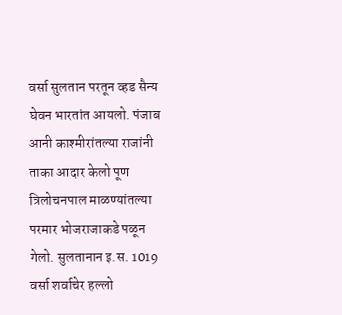वर्सा सुलतान परतून व्हड सैन्य घेवन भारतांत आयलो. पंजाब आनी काश्मीरांतल्या राजांनी ताका आदार केलो पूण त्रिलोचनपाल माळण्यांतल्या परमार भोजराजाकडे पळून गेलो. सुलतानान इ.स. 1019 वर्सा शर्वाचेर हल्लो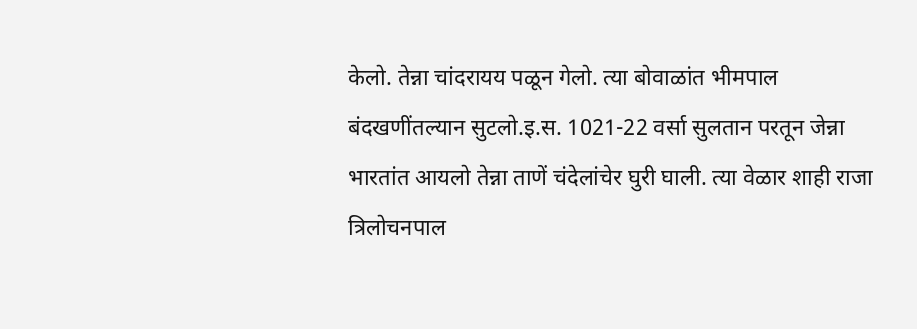केलो. तेन्ना चांदरायय पळून गेलो. त्या बोवाळांत भीमपाल बंदखणींतल्यान सुटलो.इ.स. 1021-22 वर्सा सुलतान परतून जेन्ना भारतांत आयलो तेन्ना ताणें चंदेलांचेर घुरी घाली. त्या वेळार शाही राजा त्रिलोचनपाल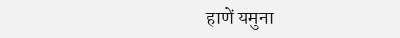हाणें यमुना